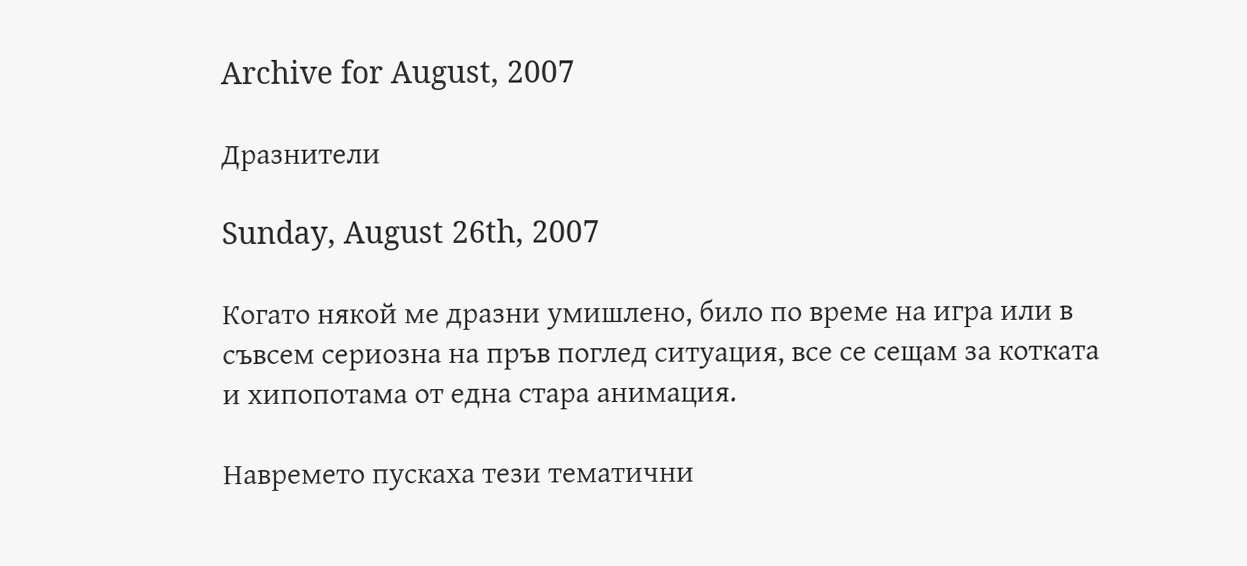Archive for August, 2007

Дразнители

Sunday, August 26th, 2007

Когато някой ме дразни умишлено, било по време на игра или в съвсем сериозна на пръв поглед ситуация, все се сещам за котката и хипопотама от една стара анимация.

Навремето пускаха тези тематични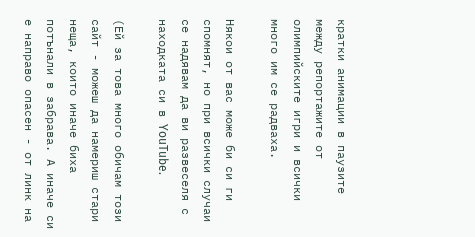кратки анимации в паузите между репортажите от олимпийските игри и всички много им се радваха.

Някои от вас може би си ги спомнят, но при всички случаи се надявам да ви развеселя с находката си в YouTube.

(Ей за това много обичам този сайт - можеш да намериш стари неща, които иначе биха потънали в забрава. А иначе си е направо опасен - от линк на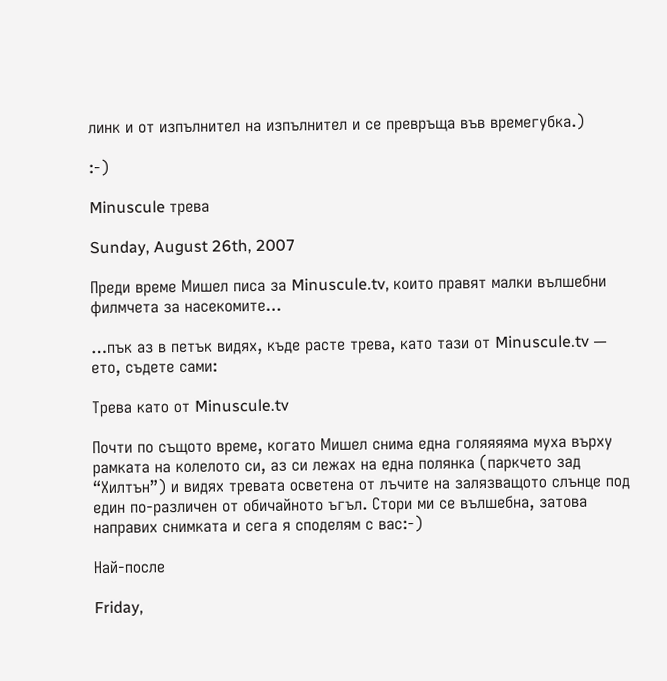линк и от изпълнител на изпълнител и се превръща във времегубка.)

:-)

Minuscule трева

Sunday, August 26th, 2007

Преди време Мишел писа за Minuscule.tv, които правят малки вълшебни филмчета за насекомите…

…пък аз в петък видях, къде расте трева, като тази от Minuscule.tv — ето, съдете сами:

Трева като от Minuscule.tv

Почти по същото време, когато Мишел снима една голяяяяма муха върху рамката на колелото си, аз си лежах на една полянка (паркчето зад “Хилтън”) и видях тревата осветена от лъчите на залязващото слънце под един по-различен от обичайното ъгъл. Стори ми се вълшебна, затова направих снимката и сега я споделям с вас:-)

Най-после

Friday,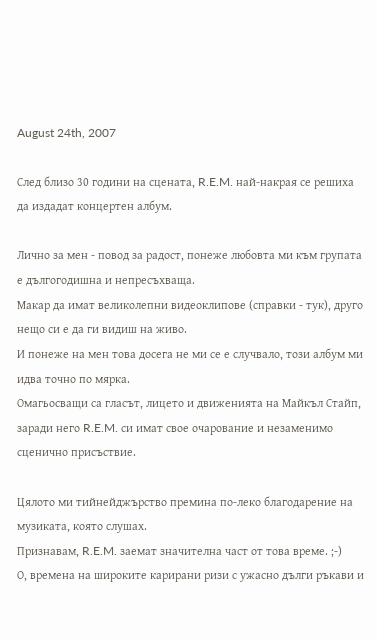August 24th, 2007

След близо 30 години на сцената, R.E.M. най-накрая се решиха да издадат концертен албум.

Лично за мен - повод за радост, понеже любовта ми към групата е дългогодишна и непресъхваща.
Макар да имат великолепни видеоклипове (справки - тук), друго нещо си е да ги видиш на живо.
И понеже на мен това досега не ми се е случвало, този албум ми идва точно по мярка.
Омагьосващи са гласът, лицето и движенията на Майкъл Стайп, заради него R.E.M. си имат свое очарование и незаменимо сценично присъствие.

Цялото ми тийнейджърство премина по-леко благодарение на музиката, която слушах.
Признавам, R.E.M. заемат значителна част от това време. ;-)
О, времена на широките карирани ризи с ужасно дълги ръкави и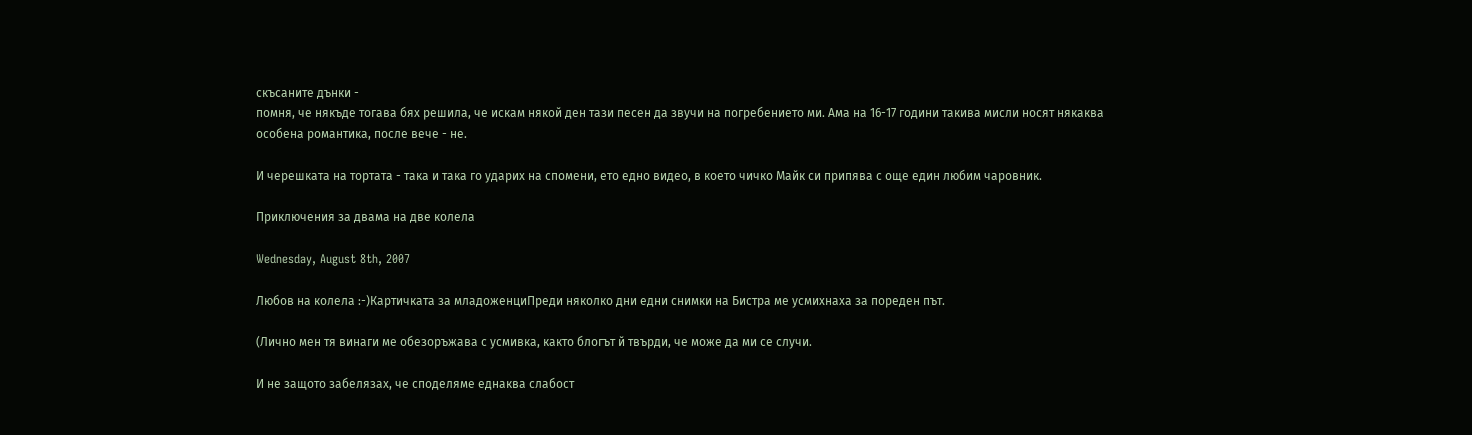скъсаните дънки -
помня, че някъде тогава бях решила, че искам някой ден тази песен да звучи на погребението ми. Ама на 16-17 години такива мисли носят някаква особена романтика, после вече - не.

И черешката на тортата - така и така го ударих на спомени, ето едно видео, в което чичко Майк си припява с още един любим чаровник.

Приключения за двама на две колела

Wednesday, August 8th, 2007

Любов на колела :-)Картичката за младоженциПреди няколко дни едни снимки на Бистра ме усмихнаха за пореден път.

(Лично мен тя винаги ме обезоръжава с усмивка, както блогът й твърди, че може да ми се случи.

И не защото забелязах, че споделяме еднаква слабост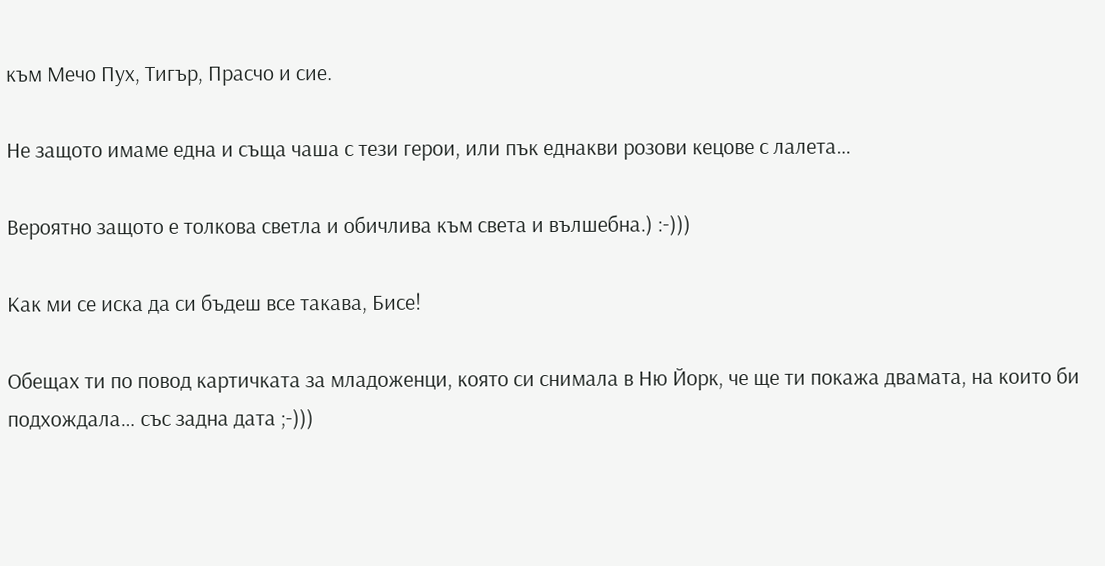към Мечо Пух, Тигър, Прасчо и сие.

Не защото имаме една и съща чаша с тези герои, или пък еднакви розови кецове с лалета…

Вероятно защото е толкова светла и обичлива към света и вълшебна.) :-)))

Как ми се иска да си бъдеш все такава, Бисе!

Обещах ти по повод картичката за младоженци, която си снимала в Ню Йорк, че ще ти покажа двамата, на които би подхождала… със задна дата ;-)))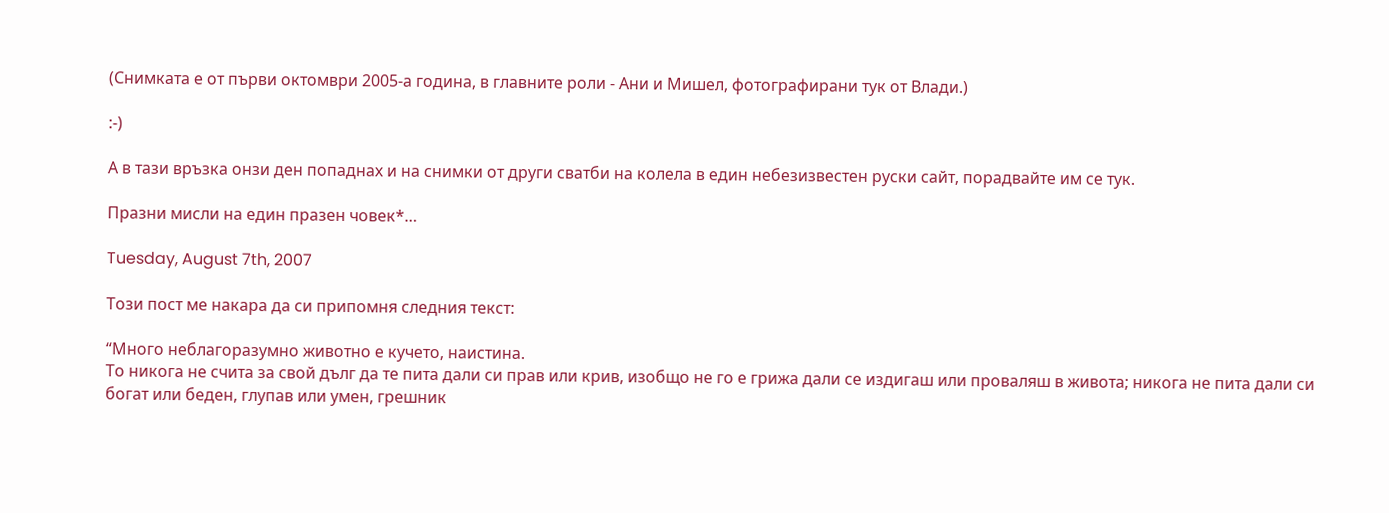(Снимката е от първи октомври 2005-а година, в главните роли - Ани и Мишел, фотографирани тук от Влади.)

:-)

А в тази връзка онзи ден попаднах и на снимки от други сватби на колела в един небезизвестен руски сайт, порадвайте им се тук.

Празни мисли на един празен човек*…

Tuesday, August 7th, 2007

Този пост ме накара да си припомня следния текст:

“Много неблагоразумно животно е кучето, наистина.
То никога не счита за свой дълг да те пита дали си прав или крив, изобщо не го е грижа дали се издигаш или проваляш в живота; никога не пита дали си богат или беден, глупав или умен, грешник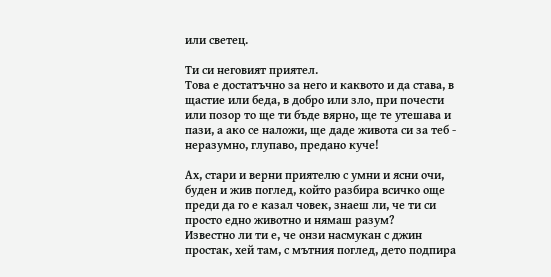или светец.

Ти си неговият приятел.
Това е достатъчно за него и каквото и да става, в щастие или беда, в добро или зло, при почести или позор то ще ти бъде вярно, ще те утешава и пази, а ако се наложи, ще даде живота си за теб - неразумно, глупаво, предано куче!

Ах, стари и верни приятелю с умни и ясни очи, буден и жив поглед, който разбира всичко още преди да го е казал човек, знаеш ли, че ти си просто едно животно и нямаш разум?
Известно ли ти е, че онзи насмукан с джин простак, хей там, с мътния поглед, дето подпира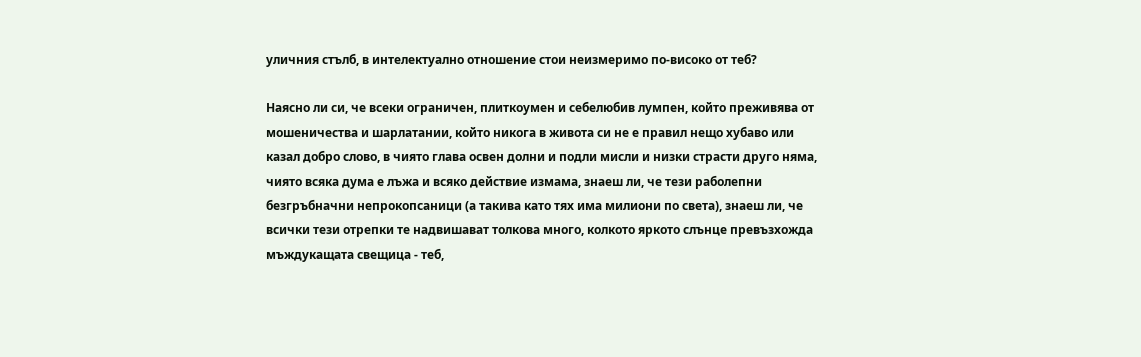уличния стълб, в интелектуално отношение стои неизмеримо по-високо от теб?

Наясно ли си, че всеки ограничен, плиткоумен и себелюбив лумпен, който преживява от мошеничества и шарлатании, който никога в живота си не е правил нещо хубаво или казал добро слово, в чиято глава освен долни и подли мисли и низки страсти друго няма, чиято всяка дума е лъжа и всяко действие измама, знаеш ли, че тези раболепни безгръбначни непрокопсаници (а такива като тях има милиони по света), знаеш ли, че всички тези отрепки те надвишават толкова много, колкото яркото слънце превъзхожда мъждукащата свещица - теб,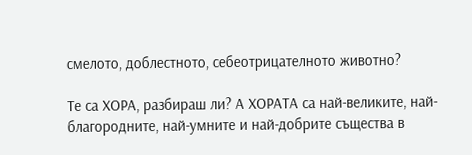смелото, доблестното, себеотрицателното животно?

Те са ХОРА, разбираш ли? А ХОРАТА са най-великите, най-благородните, най-умните и най-добрите същества в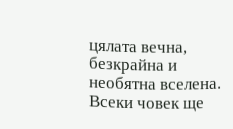цялата вечна, безкрайна и необятна вселена. Всеки човек ще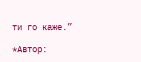ти го каже.”

*Автор: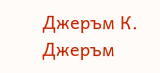Джеръм К. Джеръм